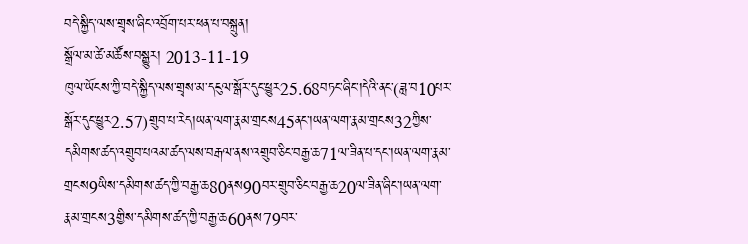བདེ་སྐྱིད་ལས་གྲྭས་ཞིང་འབྲོག་པར་ཕན་པ་བསྐྲུན།
སྒྲོལ་མ་ཚེ་མཚོས་བསྒྱུར། 2013-11-19
ཁུལ་ཡོངས་ཀྱི་བདེ་སྐྱིད་ལས་གྲྭས་མ་དངུལ་སྒོར་དུང་ཕྱུར25.68བཏང་ཞིང་།དེའི་ནང་(ཟླ་བ10པར་སྒོར་དུང་ཕྱུར2.57)གྲུབ་པ་རེད།ཡན་ལག་རྣམ་གྲངས45ནང་།ཡན་ལག་རྣམ་གྲངས32ཀྱིས་དམིགས་ཚད་འགྲུབ་པའམ་ཚད་ལས་བརྒལ་ནས་འགྲུབ་ཅིང་བརྒྱ་ཆ71ལ་ཟིན་པ་དང་།ཡན་ལག་རྣམ་གྲངས9ཡིས་དམིགས་ཚད་ཀྱི་བརྒྱ་ཆ80ནས90བར་གྲུབ་ཅིང་བརྒྱ་ཆ20ལ་ཟིན་ཞིང་།ཡན་ལག་རྣམ་གྲངས3གྱིས་དམིགས་ཚད་ཀྱི་བརྒྱ་ཆ60ནས79བར་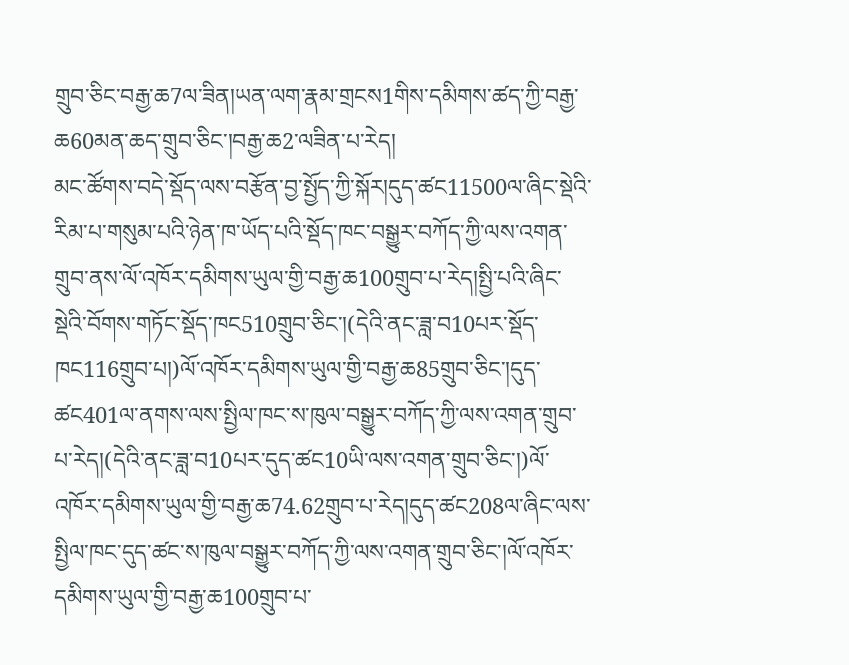གྲུབ་ཅིང་བརྒྱ་ཆ7ལ་ཟིན།ཡན་ལག་རྣམ་གྲངས1གིས་དམིགས་ཚད་ཀྱི་བརྒྱ་ཆ60མན་ཆད་གྲུབ་ཅིང་།བརྒྱ་ཆ2་ལཟིན་པ་རེད།
མང་ཚོགས་བདེ་སྡོད་ལས་བརྩོན་བྱ་སྤྱོད་ཀྱི་སྐོར།དུད་ཚང11500ལ་ཞིང་སྡེའི་རིམ་པ་གསུམ་པའི་ཉེན་ཁ་ཡོད་པའི་སྡོད་ཁང་བསྒྱུར་བཀོད་ཀྱི་ལས་འགན་གྲུབ་ནས་ལོ་འཁོར་དམིགས་ཡུལ་གྱི་བརྒྱ་ཆ100གྲུབ་པ་རེད།སྤྱི་པའི་ཞིང་སྡེའི་བོགས་གཏོང་སྡོད་ཁང510གྲུབ་ཅིང་།(དེའི་ནང་ཟླ་བ10པར་སྡོད་ཁང116གྲུབ་པ།)ལོ་འཁོར་དམིགས་ཡུལ་གྱི་བརྒྱ་ཆ85གྲུབ་ཅིང་།དུད་ཚང401ལ་ནགས་ལས་སྤྱིལ་ཁང་ས་ཁུལ་བསྒྱུར་བཀོད་ཀྱི་ལས་འགན་གྲུབ་པ་རེད།(དེའི་ནང་ཟླ་བ10པར་དུད་ཚང10ཡི་ལས་འགན་གྲུབ་ཅིང་།)ལོ་འཁོར་དམིགས་ཡུལ་གྱི་བརྒྱ་ཆ74.62གྲུབ་པ་རེད།དུད་ཚང208ལ་ཞིང་ལས་སྤྱིལ་ཁང་དུད་ཚང་ས་ཁུལ་བསྒྱུར་བཀོད་ཀྱི་ལས་འགན་གྲུབ་ཅིང་།ལོ་འཁོར་དམིགས་ཡུལ་གྱི་བརྒྱ་ཆ100གྲུབ་པ་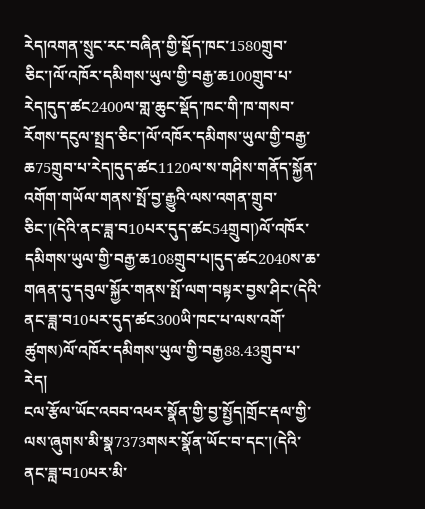རེད།འགན་སྲུང་རང་བཞིན་གྱི་སྡོད་ཁང་1580གྲུབ་ཅིང་།ལོ་འཁོར་དམིགས་ཡུལ་གྱི་བརྒྱ་ཆ100གྲུབ་པ་རེད།དུད་ཚང2400ལ་གླ་ཆུང་སྡོད་ཁང་གི་ཁ་གསབ་རོགས་དངུལ་སྤྲད་ཅིང་།ལོ་འཁོར་དམིགས་ཡུལ་གྱི་བརྒྱ་ཆ75གྲུབ་པ་རེད།དུད་ཚང1120ལ་ས་གཤིས་གནོད་སྐྱོན་འགོག་གཡོལ་གནས་སྤོ་བྱ་རྒྱུའི་ལས་འགན་གྲུབ་ཅིང་།(དེའི་ནང་ཟླ་བ10པར་དུད་ཚང54གྲུབ།)ལོ་འཁོར་དམིགས་ཡུལ་གྱི་བརྒྱ་ཆ108གྲུབ་པ།དུད་ཚང2040ས་ཆ་གཞན་དུ་དབུལ་སྐྱོར་གནས་སྤོ་ལག་བསྟར་བྱས་ཤིང་(དེའི་ནང་ཟླ་བ10པར་དུད་ཚང300ཡི་ཁང་པ་ལས་འགོ་ཚུགས)ལོ་འཁོར་དམིགས་ཡུལ་གྱི་བརྒྱ88.43གྲུབ་པ་རེད།
ངལ་རྩོལ་ཡོང་འབབ་འཕར་སྣོན་གྱི་བྱ་སྤྱོད།གྲོང་རྡལ་གྱི་ལས་ཞུགས་མི་སྣ7373གསར་སྣོན་ཡོང་བ་དང་།(དེའི་ནང་ཟླ་བ10པར་མི་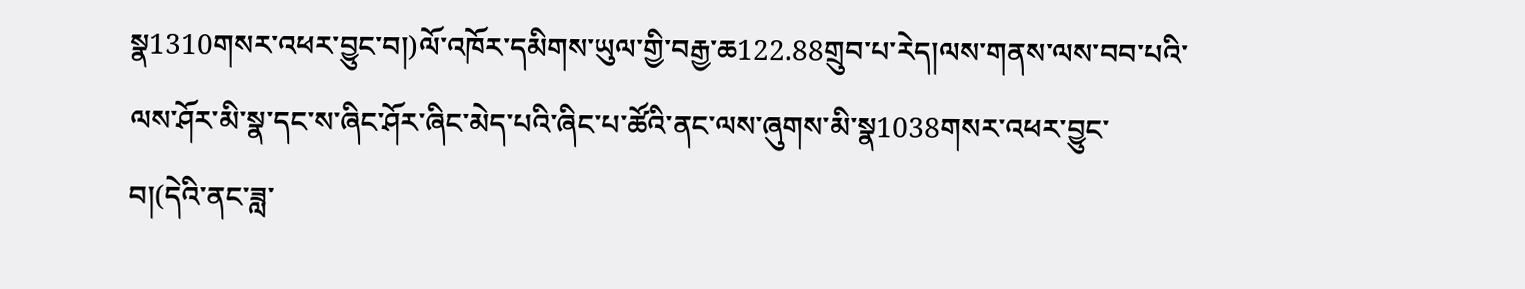སྣ1310གསར་འཕར་བྱུང་བ།)ལོ་འཁོར་དམིགས་ཡུལ་གྱི་བརྒྱ་ཆ122.88གྲུབ་པ་རེད།ལས་གནས་ལས་བབ་པའི་ལས་ཤོར་མི་སྣ་དང་ས་ཞིང་ཤོར་ཞིང་མེད་པའི་ཞིང་པ་ཚོའི་ནང་ལས་ཞུགས་མི་སྣ1038གསར་འཕར་བྱུང་བ།(དེའི་ནང་ཟླ་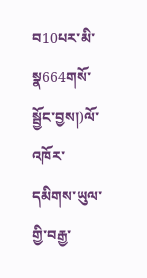བ10པར་མི་སྣ664གསོ་སྦྱོང་བྱས།)ལོ་འཁོར་དམིགས་ཡུལ་གྱི་བརྒྱ་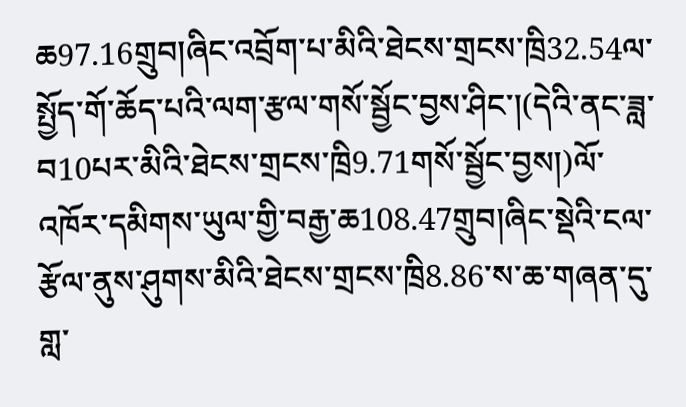ཆ97.16གྲུབ།ཞིང་འབྲོག་པ་མིའི་ཐེངས་གྲངས་ཁྲི32.54ལ་སྤྱོད་གོ་ཆོད་པའི་ལག་རྩལ་གསོ་སྦྱོང་བྱས་ཤིང་།(དེའི་ནང་ཟླ་བ10པར་མིའི་ཐེངས་གྲངས་ཁྲི9.71གསོ་སྦྱོང་བྱས།)ལོ་འཁོར་དམིགས་ཡུལ་གྱི་བརྒྱ་ཆ108.47གྲུབ།ཞིང་སྡེའི་ངལ་རྩོལ་ནུས་ཤུགས་མིའི་ཐེངས་གྲངས་ཁྲི8.86་ས་ཆ་གཞན་དུ་གླ་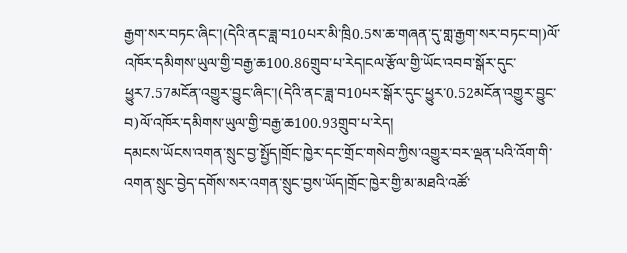རྒྱག་སར་བཏང་ཞིང་།(དེའི་ནང་ཟླ་བ10པར་མི་ཁྲི0.5ས་ཆ་གཞན་དུ་གླ་རྒྱག་སར་བཏང་བ།)ལོ་འཁོར་དམིགས་ཡུལ་གྱི་བརྒྱ་ཆ100.86གྲུབ་པ་རེད།ངལ་རྩོལ་གྱི་ཡོང་འབབ་སྒོར་དུང་ཕྱུར7.57མངོན་འགྱུར་བྱུང་ཞིང་།(དེའི་ནང་ཟླ་བ10པར་སྒོར་དུང་ཕྱུར་0.52མངོན་འགྱུར་བྱུང་བ)ལོ་འཁོར་དམིགས་ཡུལ་གྱི་བརྒྱ་ཆ100.93གྲུབ་པ་རེད།
དམངས་ཡོངས་འགན་སྲུང་བྱ་སྤྱོད།གྲོང་ཁྱེར་དང་གྲོང་གསེབ་ཀྱིས་འགྱུར་བར་ལྡན་པའི་འོག་གི་འགན་སྲུང་བྱེད་དགོས་སར་འགན་སྲུང་བྱས་ཡོད།གྲོང་ཁྱེར་གྱི་མ་མཐའི་འཚོ་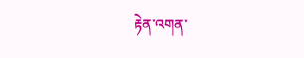རྟེན་འགན་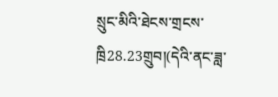སྲུང་མིའི་ཐེངས་གྲངས་ཁྲི28.23གྲུབ།(དེའི་ནང་ཟླ་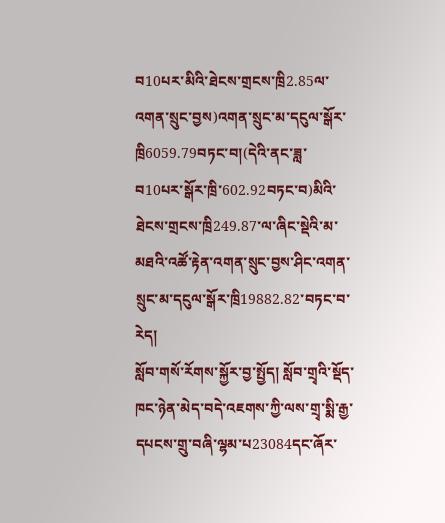བ10པར་མིའི་ཐེངས་གྲངས་ཁྲི2.85ལ་འགན་སྲུང་བྱས)འགན་སྲུང་མ་དངུལ་སྒོར་ཁྲི6059.79བཏང་བ།(དེའི་ནང་ཟླ་བ10པར་སྒོར་ཁྲི་602.92བཏང་བ)མིའི་ཐེངས་གྲངས་ཁྲི249.87་ལ་ཞིང་སྡེའི་མ་མཐའི་འཚོ་རྟེན་འགན་སྲུང་བྱས་ཤིང་འགན་སྲུང་མ་དངུལ་སྒོར་ཁྲི19882.82་བཏང་བ་རེད།
སློབ་གསོ་རོགས་སྐྱོར་བྱ་སྤྱོད། སློབ་གྲྭའི་སྡོད་ཁང་ཉེན་མེད་བདེ་འཇགས་ཀྱི་ལས་གྲྭ་སྨི་རྒྱ་དཔངས་གྲུ་བཞི་ལྷམ་པ23084དང་ཞོར་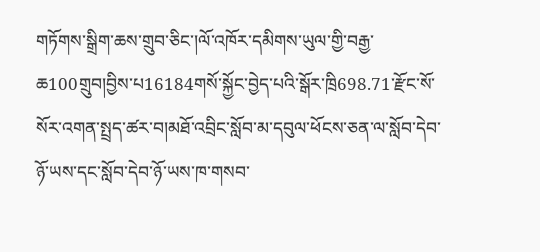གཏོགས་སྒྲིག་ཆས་གྲུབ་ཅིང་།ལོ་འཁོར་དམིགས་ཡུལ་གྱི་བརྒྱ་ཆ100གྲུབ།བྱིས་པ16184གསོ་སྐྱོང་བྱེད་པའི་སྒོར་ཁྲི698.71་རྫོང་སོ་སོར་འགན་སྤྲད་ཚར་བ།མཐོ་འབྲིང་སློབ་མ་དབུལ་ཕོངས་ཅན་ལ་སློབ་དེབ་ཉོ་ཡས་དང་སློབ་དེབ་ཉོ་ཡས་ཁ་གསབ་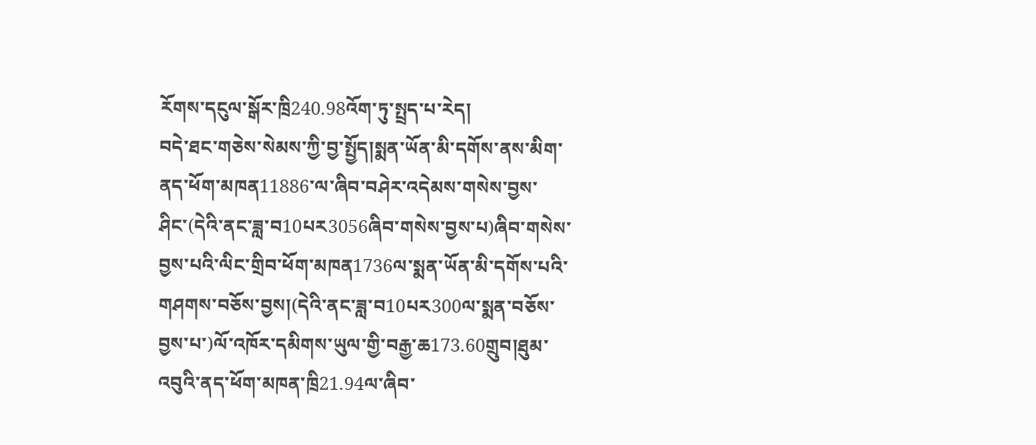རོགས་དངུལ་སྒོར་ཁྲི240.98འོག་ཏུ་སྤྲད་པ་རེད།
བདེ་ཐང་གཅེས་སེམས་ཀྱི་བྱ་སྤྱོད།སྨན་ཡོན་མི་དགོས་ནས་མིག་ནད་ཕོག་མཁན11886་ལ་ཞིབ་བཤེར་འདེམས་གསེས་བྱས་ཤིང་(དེའི་ནང་ཟླ་བ10པར3056ཞིབ་གསེས་བྱས་པ)ཞིབ་གསེས་བྱས་པའི་ལིང་གྲིབ་ཕོག་མཁན1736ལ་སྨན་ཡོན་མི་དགོས་པའི་གཤགས་བཅོས་བྱས།(དེའི་ནང་ཟླ་བ10པར300ལ་སྨན་བཅོས་བྱས་པ་)ལོ་འཁོར་དམིགས་ཡུལ་གྱི་བརྒྱ་ཆ173.60གྲུབ།ཐུམ་འབུའི་ནད་ཕོག་མཁན་ཁྲི21.94ལ་ཞིབ་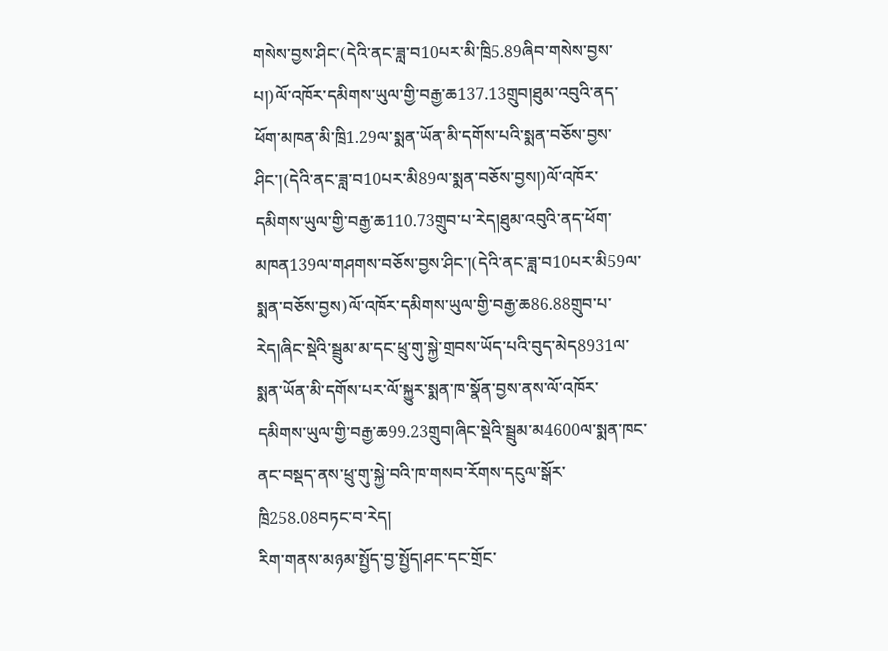གསེས་བྱས་ཤིང་(དེའི་ནང་ཟླ་བ10པར་མི་ཁྲི5.89ཞིབ་གསེས་བྱས་པ།)ལོ་འཁོར་དམིགས་ཡུལ་གྱི་བརྒྱ་ཆ137.13གྲུབ།ཐུམ་འབུའི་ནད་ཕོག་མཁན་མི་ཁྲི1.29ལ་སྨན་ཡོན་མི་དགོས་པའི་སྨན་བཅོས་བྱས་ཤིང་།(དེའི་ནང་ཟླ་བ10པར་མི89ལ་སྨན་བཅོས་བྱས།)ལོ་འཁོར་དམིགས་ཡུལ་གྱི་བརྒྱ་ཆ110.73གྲུབ་པ་རེད།ཐུམ་འབུའི་ནད་ཕོག་མཁན139ལ་གཤགས་བཅོས་བྱས་ཤིང་།(དེའི་ནང་ཟླ་བ10པར་མི59ལ་སྨན་བཅོས་བྱས)ལོ་འཁོར་དམིགས་ཡུལ་གྱི་བརྒྱ་ཆ86.88གྲུབ་པ་རེད།ཞིང་སྡེའི་སྦྲུམ་མ་དང་ཕྲུ་གུ་སྐྱེ་གྲབས་ཡོད་པའི་བུད་མེད8931ལ་སྨན་ཡོན་མི་དགོས་པར་ལོ་སྐྱུར་སྨན་ཁ་སྣོན་བྱས་ནས་ལོ་འཁོར་དམིགས་ཡུལ་གྱི་བརྒྱ་ཆ99.23གྲུབ།ཞིང་སྡེའི་སྦྲུམ་མ4600ལ་སྨན་ཁང་ནང་བསྡད་ནས་ཕྲུ་གུ་སྐྱེ་བའི་ཁ་གསབ་རོགས་དངུལ་སྒོར་ཁྲི258.08བཏང་བ་རེད།
རིག་གནས་མཉམ་སྤྱོད་བྱ་སྤྱོད།ཤང་དང་གྲོང་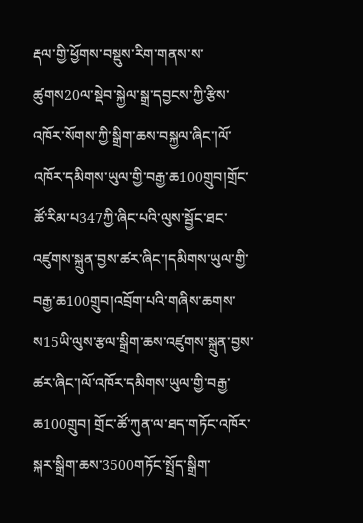རྡལ་གྱི་ཕྱོགས་བསྡུས་རིག་གནས་ས་ཚུགས20ལ་སྡེབ་སྐྱེལ་སྒྲ་དབྱངས་ཀྱི་རྩིས་འཁོར་སོགས་ཀྱི་སྒྲིག་ཆས་བསྐྱལ་ཞིང་།ལོ་འཁོར་དམིགས་ཡུལ་གྱི་བརྒྱ་ཆ100གྲུབ།གྲོང་ཚོ་རིམ་པ347ཀྱི་ཞིང་པའི་ལུས་སྦྱོང་ཐང་འཛུགས་སྐྲུན་བྱས་ཚར་ཞིང་།དམིགས་ཡུལ་གྱི་བརྒྱ་ཆ100གྲུབ།འབྲོག་པའི་གཞིས་ཆགས་ས15ཡི་ལུས་རྩལ་སྒྲིག་ཆས་འཛུགས་སྐྲུན་བྱས་ཚར་ཞིང་།ལོ་འཁོར་དམིགས་ཡུལ་གྱི་བརྒྱ་ཆ100གྲུབ། གྲོང་ཚོ་ཀུན་ལ་ཐད་གཏོང་འཁོར་སྐར་སྒྲིག་ཆས་3500གཏོང་སྤྲོད་སྒྲིག་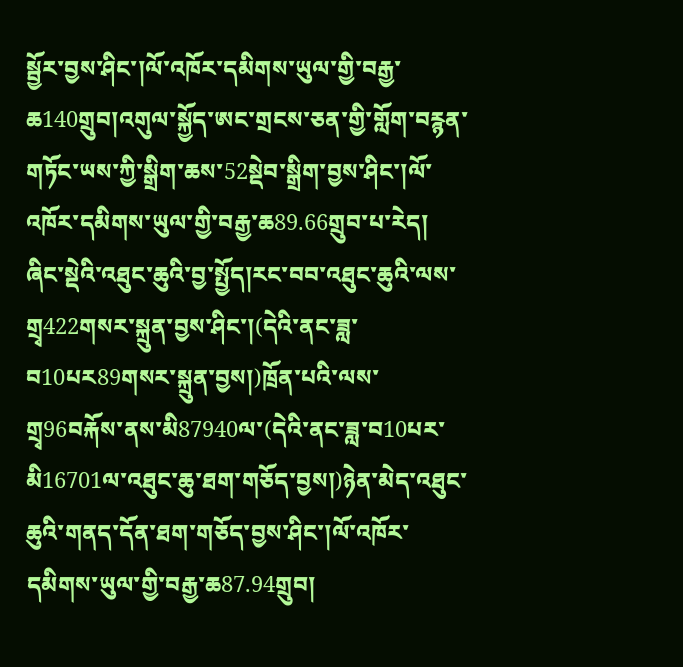སྦྱོར་བྱས་ཤིང་།ལོ་འཁོར་དམིགས་ཡུལ་གྱི་བརྒྱ་ཆ140གྲུབ།འགུལ་སྐྱོད་ཨང་གྲངས་ཅན་གྱི་གློག་བརྙན་གཏོང་ཡས་ཀྱི་སྒྲིག་ཆས་52སྡེབ་སྒྲིག་བྱས་ཤིང་།ལོ་འཁོར་དམིགས་ཡུལ་གྱི་བརྒྱ་ཆ89.66གྲུབ་པ་རེད།
ཞིང་སྡེའི་འཐུང་ཆུའི་བྱ་སྤྱོད།རང་བབ་འཐུང་ཆུའི་ལས་གྲྭ422གསར་སྐྲུན་བྱས་ཤིང་།(དེའི་ནང་ཟླ་བ10པར89གསར་སྐྲུན་བྱས།)ཁྲོན་པའི་ལས་གྲྭ96བརྐོས་ནས་མི87940ལ་(དེའི་ནང་ཟླ་བ10པར་མི16701ལ་འཐུང་ཆུ་ཐག་གཅོད་བྱས།)ཉེན་མེད་འཐུང་ཆུའི་གནད་དོན་ཐག་གཅོད་བྱས་ཤིང་།ལོ་འཁོར་དམིགས་ཡུལ་གྱི་བརྒྱ་ཆ87.94གྲུབ།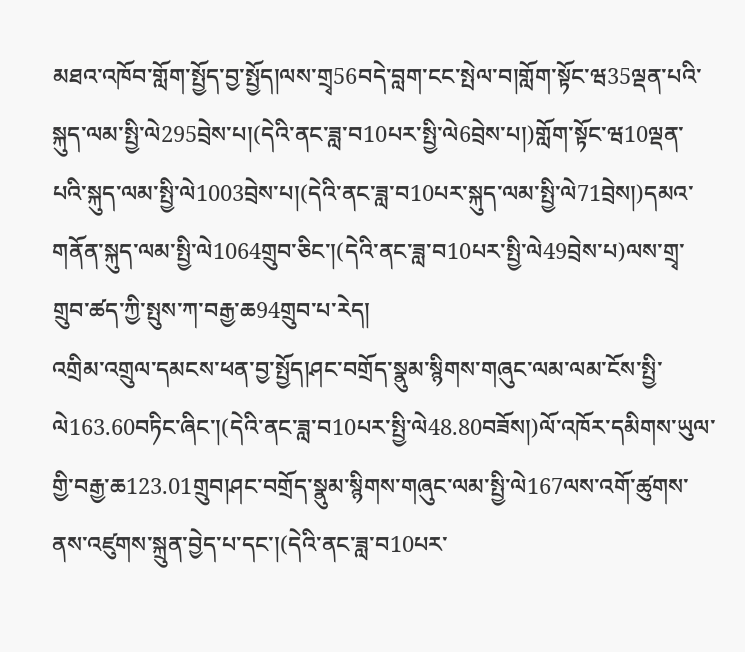མཐའ་འཁོབ་གློག་སྤྱོད་བྱ་སྤྱོད།ལས་གྲྭ56བདེ་བླག་ངང་སྤེལ་བ།གློག་སྟོང་ཝ35ལྡན་པའི་སྐུད་ལམ་སྤྱི་ལེ295བྲེས་པ།(དེའི་ནང་ཟླ་བ10པར་སྤྱི་ལེ6བྲེས་པ།)གློག་སྟོང་ཝ10ལྡན་པའི་སྐུད་ལམ་སྤྱི་ལེ1003བྲེས་པ།(དེའི་ནང་ཟླ་བ10པར་སྐུད་ལམ་སྤྱི་ལེ71བྲེས།)དམའ་གནོན་སྐུད་ལམ་སྤྱི་ལེ1064གྲུབ་ཅིང་།(དེའི་ནང་ཟླ་བ10པར་སྤྱི་ལེ49བྲེས་པ)ལས་གྲྭ་གྲུབ་ཚད་ཀྱི་སྤུས་ཀ་བརྒྱ་ཆ94གྲུབ་པ་རེད།
འགྲིམ་འགྲུལ་དམངས་ཕན་བྱ་སྤྱོད།ཤང་བགྲོད་སྣུམ་སྙིགས་གཞུང་ལམ་ལམ་ངོས་སྤྱི་ལེ163.60བཏིང་ཞིང་།(དེའི་ནང་ཟླ་བ10པར་སྤྱི་ལེ48.80བཟོས།)ལོ་འཁོར་དམིགས་ཡུལ་གྱི་བརྒྱ་ཆ123.01གྲུབ།ཤང་བགྲོད་སྣུམ་སྙིགས་གཞུང་ལམ་སྤྱི་ལེ167ལས་འགོ་ཚུགས་ནས་འཛུགས་སྐྲུན་བྱེད་པ་དང་།(དེའི་ནང་ཟླ་བ10པར་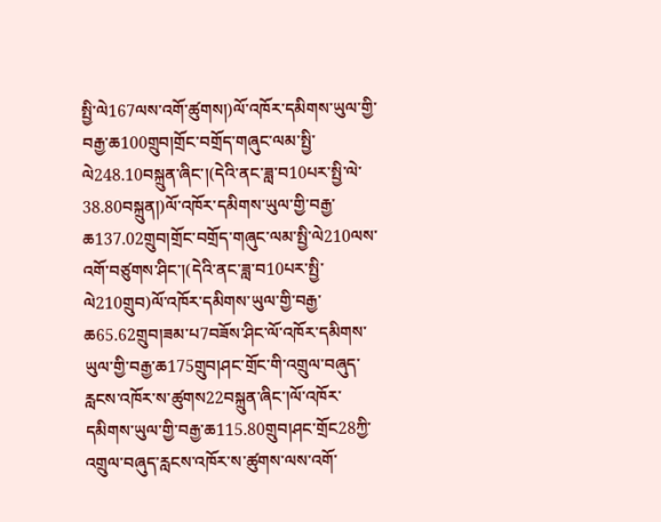སྤྱི་ལེ167ལས་འགོ་ཚུགས།)ལོ་འཁོར་དམིགས་ཡུལ་གྱི་བརྒྱ་ཆ100གྲུབ།གྲོང་བགྲོད་གཞུང་ལམ་སྤྱི་ལེ248.10བསྐྲུན་ཞིང་།(དེའི་ནང་ཟླ་བ10པར་སྤྱི་ལེ་38.80བསྐྲུན།)ལོ་འཁོར་དམིགས་ཡུལ་གྱི་བརྒྱ་ཆ137.02གྲུབ།གྲོང་བགྲོད་གཞུང་ལམ་སྤྱི་ལེ210ལས་འགོ་བཙུགས་ཤིང་།(དེའི་ནང་ཟླ་བ10པར་སྤྱི་ལེ210གྲུབ)ལོ་འཁོར་དམིགས་ཡུལ་གྱི་བརྒྱ་ཆ65.62གྲུབ།ཟམ་པ7བཟོས་ཤིང་ལོ་འཁོར་དམིགས་ཡུལ་གྱི་བརྒྱ་ཆ175གྲུབ།ཤང་གྲོང་གི་འགྲུལ་བཞུད་རླངས་འཁོར་ས་ཚུགས22བསྐྲུན་ཞིང་།ལོ་འཁོར་དམིགས་ཡུལ་གྱི་བརྒྱ་ཆ115.80གྲུབ།ཤང་གྲོང28ཀྱི་འགྲུལ་བཞུད་རླངས་འཁོར་ས་ཚུགས་ལས་འགོ་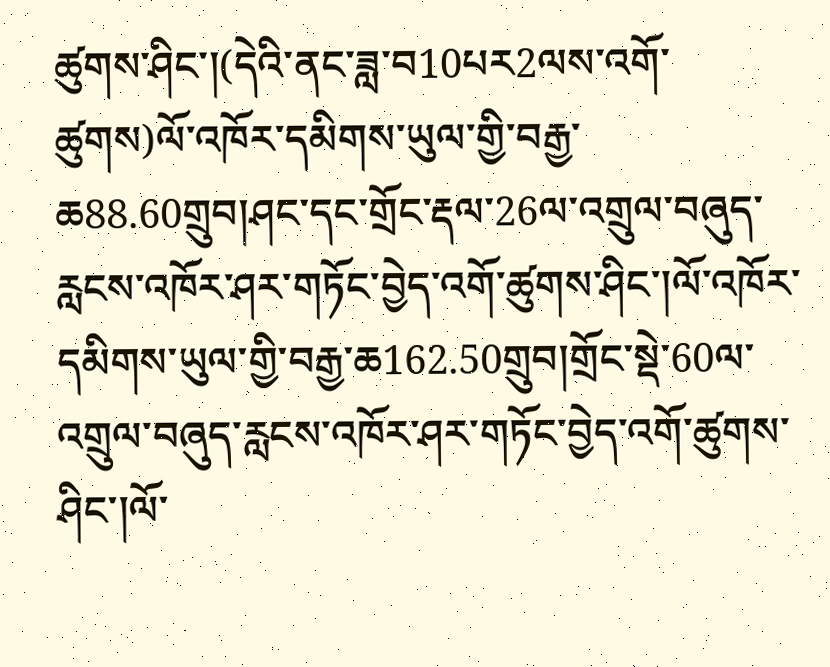ཚུགས་ཤིང་།(དེའི་ནང་ཟླ་བ10པར2ལས་འགོ་ཚུགས)ལོ་འཁོར་དམིགས་ཡུལ་གྱི་བརྒྱ་ཆ88.60གྲུབ།ཤང་དང་གྲོང་རྡལ་26ལ་འགྲུལ་བཞུད་རླངས་འཁོར་ཤར་གཏོང་བྱེད་འགོ་ཚུགས་ཤིང་།ལོ་འཁོར་དམིགས་ཡུལ་གྱི་བརྒྱ་ཆ162.50གྲུབ།གྲོང་སྡེ་60ལ་འགྲུལ་བཞུད་རླངས་འཁོར་ཤར་གཏོང་བྱེད་འགོ་ཚུགས་ཤིང་།ལོ་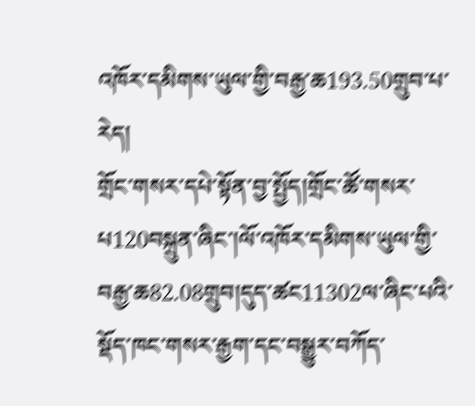འཁོར་དམིགས་ཡུལ་གྱི་བརྒྱ་ཆ193.50གྲུབ་པ་རེད།
གྲོང་གསར་དཔེ་སྟོན་བྱ་སྤྱོད།གྲོང་ཚོ་གསར་པ120བསྐྲུན་ཞིང་།ལོ་འཁོར་དམིགས་ཡུལ་གྱི་བརྒྱ་ཆ82.08གྲུབ།དུད་ཚང11302ལ་ཞིང་པའི་སྡོད་ཁང་གསར་རྒྱག་དང་བསྒྱུར་བཀོད་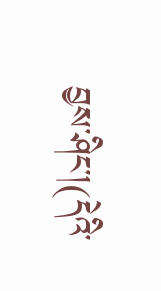བྱས་ཤིང་།(དེའི་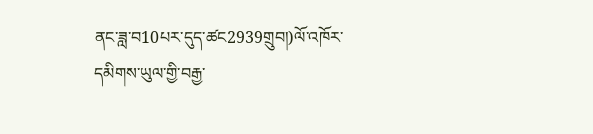ནང་ཟླ་བ10པར་དུད་ཚང2939གྲུབ།)ལོ་འཁོར་དམིགས་ཡུལ་གྱི་བརྒྱ་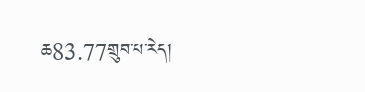ཆ83.77གྲུབ་པ་རེད།